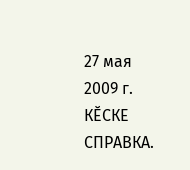27 мая 2009 г.
КĔСКЕ СПРАВКА.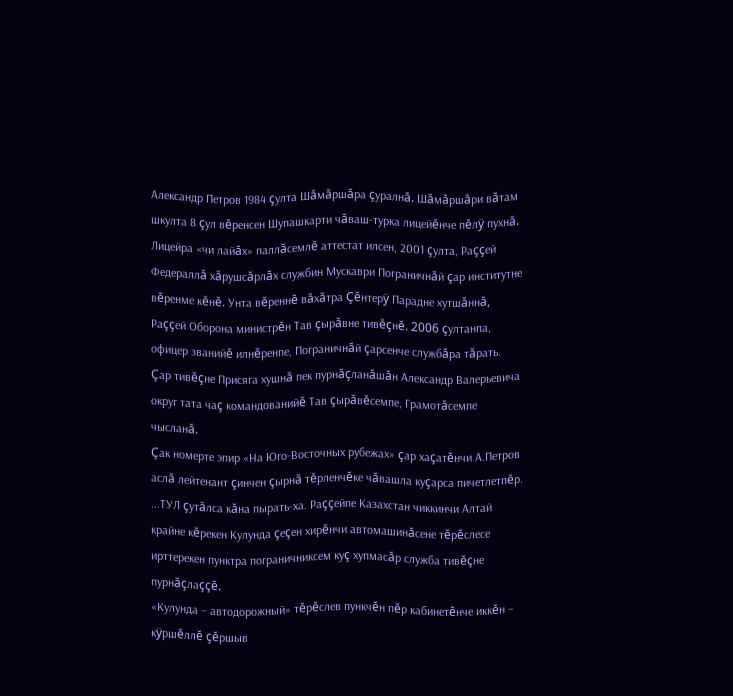Александр Петров 1984 çулта Шăмăршăра çуралнă. Шăмăршăри вăтам шкулта 8 çул вĕренсен Шупашкарти чăваш-турка лицейĕнче пĕлÿ пухнă. Лицейра «чи лайăх» паллăсемлĕ аттестат илсен, 2001 çулта, Раççей Федераллă хăрушсăрлăх службин Мускаври Пограничнăй çар институтне вĕренме кĕнĕ. Унта вĕреннĕ вăхăтра Çĕнтерÿ Парадне хутшăннă, Раççей Оборона министрĕн Тав çырăвне тивĕçнĕ. 2006 çултанпа, офицер званийĕ илнĕренпе, Пограничнăй çарсенче службăра тăрать. Çар тивĕçне Присяга хушнă пек пурнăçланăшăн Александр Валерьевича округ тата чаç командованийĕ Тав çырăвĕсемпе, Грамотăсемпе чысланă.
Çак номерте эпир «На Юго-Восточных рубежах» çар хаçатĕнчи А.Петров аслă лейтенант çинчен çырнă тĕрленчĕке чăвашла куçарса пичетлетпĕр.
...ТУЛ çутăлса кăна пырать-ха. Раççейпе Казахстан чиккинчи Алтай крайне кĕрекен Кулунда çеçен хирĕнчи автомашинăсене тĕрĕслесе ирттерекен пунктра пограничниксем куç хупмасăр служба тивĕçне пурнăçлаççĕ.
«Кулунда – автодорожный» тĕрĕслев пункчĕн пĕр кабинетĕнче иккĕн – кÿршĕллĕ çĕршыв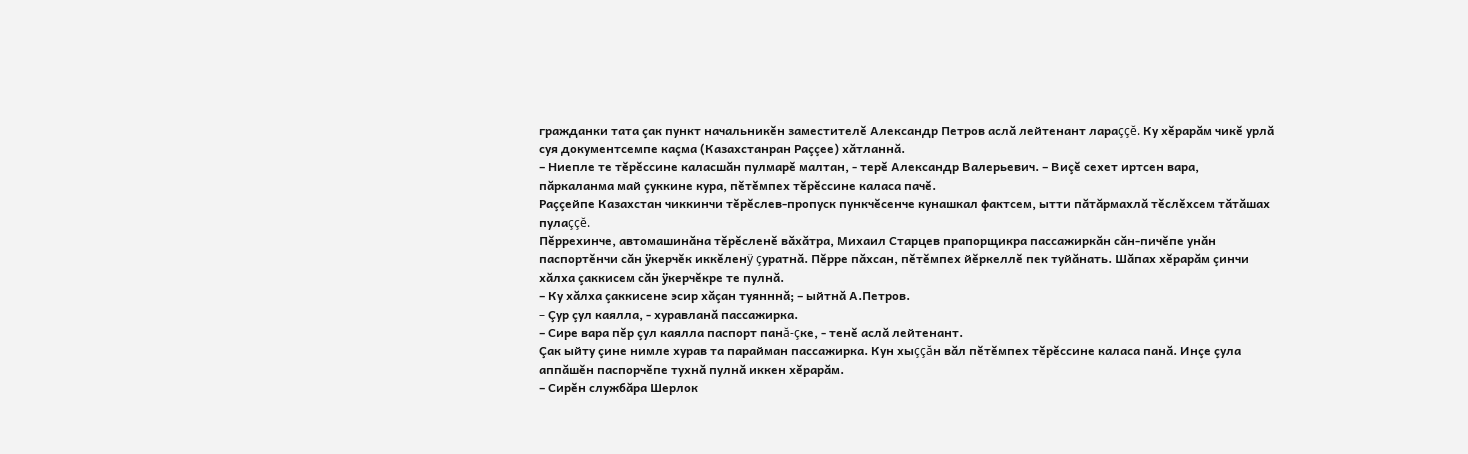гражданки тата çак пункт начальникĕн заместителĕ Александр Петров аслă лейтенант лараççĕ. Ку хĕрарăм чикĕ урлă суя документсемпе каçма (Казахстанран Раççее) хăтланнă.
– Ниепле те тĕрĕссине каласшăн пулмарĕ малтан, - терĕ Александр Валерьевич. – Виçĕ сехет иртсен вара, пăркаланма май çуккине кура, пĕтĕмпех тĕрĕссине каласа пачĕ.
Раççейпе Казахстан чиккинчи тĕрĕслев-пропуск пункчĕсенче кунашкал фактсем, ытти пăтăрмахлă тĕслĕхсем тăтăшах пулаççĕ.
Пĕррехинче, автомашинăна тĕрĕсленĕ вăхăтра, Михаил Старцев прапорщикра пассажиркăн сăн-пичĕпе унăн паспортĕнчи сăн ÿкерчĕк иккĕленÿ çуратнă. Пĕрре пăхсан, пĕтĕмпех йĕркеллĕ пек туйăнать. Шăпах хĕрарăм çинчи хăлха çаккисем сăн ÿкерчĕкре те пулнă.
– Ку хăлха çаккисене эсир хăçан туянннă; – ыйтнă А.Петров.
– Çур çул каялла, - хуравланă пассажирка.
– Сире вара пĕр çул каялла паспорт панă-çке, - тенĕ аслă лейтенант.
Çак ыйту çине нимле хурав та парайман пассажирка. Кун хыççăн вăл пĕтĕмпех тĕрĕссине каласа панă. Инçе çула аппăшĕн паспорчĕпе тухнă пулнă иккен хĕрарăм.
– Сирĕн службăра Шерлок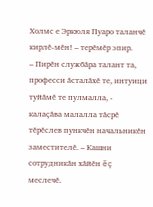Холмс е Эркюля Пуаро таланчĕ кирлĕ-мĕн! – терĕмĕр эпир.
– Пирĕн службăра талант та, професси ăсталăхĕ те, интуици туйăмĕ те пулмалла, - калаçăва малалла тăсрĕ тĕрĕслев пункчĕн начальникĕн заместителĕ. – Кашни сотрудникăн хăйĕн ĕç меслечĕ.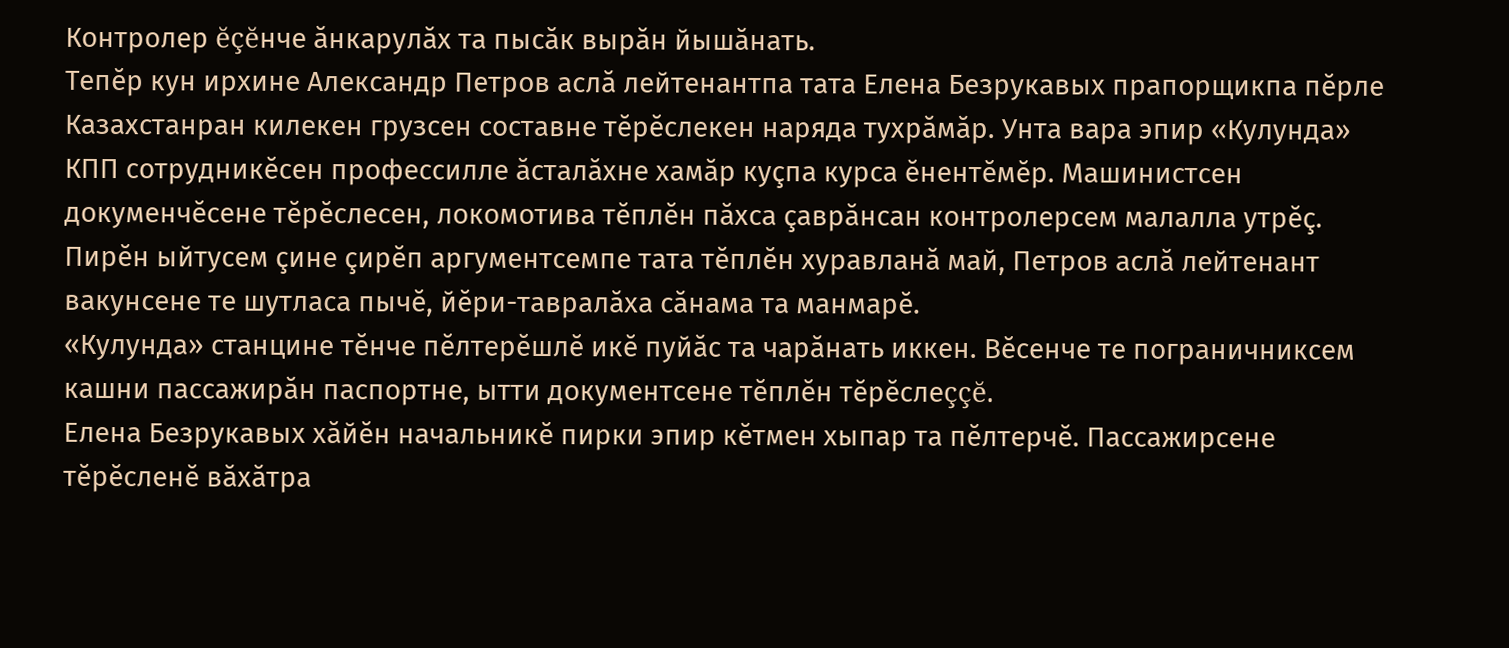Контролер ĕçĕнче ăнкарулăх та пысăк вырăн йышăнать.
Тепĕр кун ирхине Александр Петров аслă лейтенантпа тата Елена Безрукавых прапорщикпа пĕрле Казахстанран килекен грузсен составне тĕрĕслекен наряда тухрăмăр. Унта вара эпир «Кулунда» КПП сотрудникĕсен профессилле ăсталăхне хамăр куçпа курса ĕнентĕмĕр. Машинистсен докуменчĕсене тĕрĕслесен, локомотива тĕплĕн пăхса çаврăнсан контролерсем малалла утрĕç.
Пирĕн ыйтусем çине çирĕп аргументсемпе тата тĕплĕн хуравланă май, Петров аслă лейтенант вакунсене те шутласа пычĕ, йĕри-тавралăха сăнама та манмарĕ.
«Кулунда» станцине тĕнче пĕлтерĕшлĕ икĕ пуйăс та чарăнать иккен. Вĕсенче те пограничниксем кашни пассажирăн паспортне, ытти документсене тĕплĕн тĕрĕслеççĕ.
Елена Безрукавых хăйĕн начальникĕ пирки эпир кĕтмен хыпар та пĕлтерчĕ. Пассажирсене тĕрĕсленĕ вăхăтра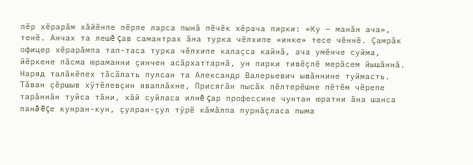пĕр хĕрарăм хăйĕнпе пĕрле ларса пынă пĕчĕк хĕрача пирки: «Ку – манăн ача», тенĕ. Анчах та лешĕ çав самантрах ăна турка чĕлхипе «инке» тесе чĕннĕ. Çамрăк офицер хĕрарăмпа тап-таса турка чĕлхипе калаçса кайнă, ача умĕнче суйма, йĕркене пăсма юраманни çинчен асăрхаттарнă, ун пирки тивĕçлĕ мерăсем йышăннă.
Наряд талăкĕпех тăсăлать пулсан та Александр Валерьевич ывăннине туймасть. Тăван çĕршыв хÿтĕлевçин яваплăхне, Присягăн пысăк пĕлтерĕшне пĕтĕм чĕрепе тарăннăн туйса тăни, хăй суйласа илнĕ çар профессине чунтан юратни ăна шанса панă ĕçе кунран-кун, çулран-çул тÿрĕ кăмăлпа пурнăçласа пыма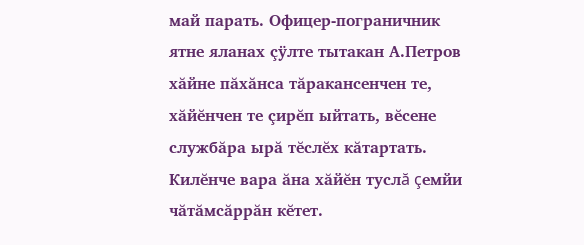май парать. Офицер-пограничник ятне яланах çÿлте тытакан А.Петров хăйне пăхăнса тăракансенчен те, хăйĕнчен те çирĕп ыйтать, вĕсене службăра ырă тĕслĕх кăтартать.
Килĕнче вара ăна хăйĕн туслă çемйи чăтăмсăррăн кĕтет.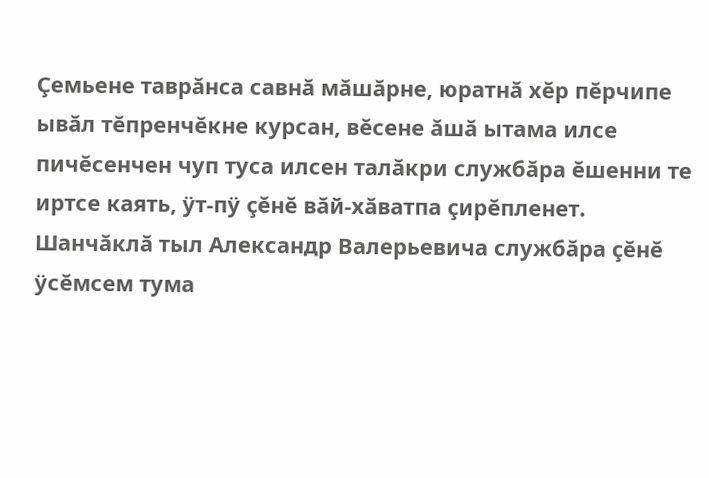Çемьене таврăнса савнă мăшăрне, юратнă хĕр пĕрчипе ывăл тĕпренчĕкне курсан, вĕсене ăшă ытама илсе пичĕсенчен чуп туса илсен талăкри службăра ĕшенни те иртсе каять, ÿт-пÿ çĕнĕ вăй-хăватпа çирĕпленет. Шанчăклă тыл Александр Валерьевича службăра çĕнĕ ÿсĕмсем тума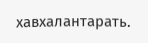хавхалантарать.